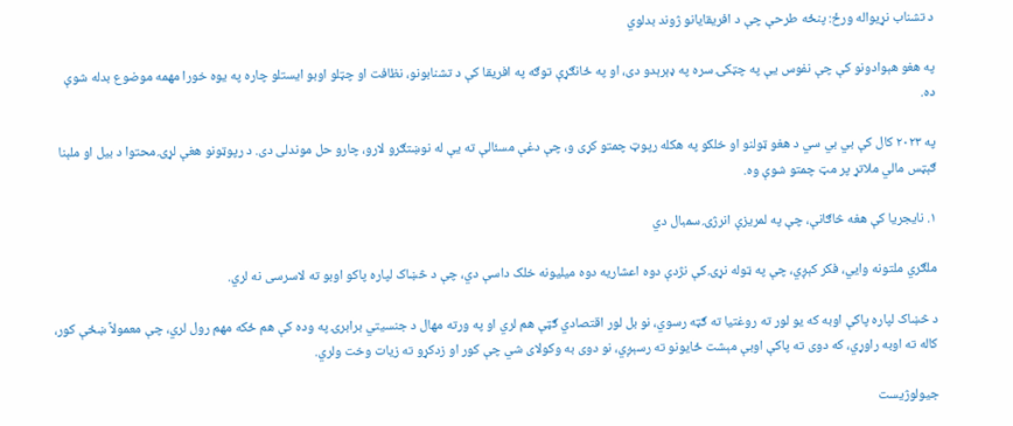د تشناب نړیواله ورځ: پنځه طرحې چې د افریقایانو ژوند بدلوي

په هغو هېوادونو کې چې نفوس یې په چټکۍ سره په ډېرېدو دی، او په ځانګړې توګه په افریقا کې د تشنابونو، نظافت او چټلو اوبو ایستلو چاره په یوه خورا مهمه موضوع بدله شوې ده.

په ۲۰۲۳ کال کې بي بي سي د هغو ټولنو او خلکو په هکله رپوټ چمتو کړی و، چې دغې مسئالې ته یې له نوښتګرو لارو، چارو حل موندلی دی. د رپوټونو هغې لړۍ محتوا د بیل او ملېنا ګېټس مالي ملاتړ پر مټ چمتو شوې وه.

۱. نایجریا کې هغه څاګانې، چې په لمریزې انرژۍ سمبال دي

ملګري ملتونه وايي، فکر کېږي، چې په ټوله نړۍ کې نژدې دوه اعشاریه دوه میلیونه خلک داسې دي، چې د څښاک لپاره پاکو اوبو ته لاسرسی نه لري.

د څښاک لپاره پاکې اوبه که یو لور ته روغتیا ته ګټه رسوي، نو بل لور اقتصادي ګټې هم لري او په ورته مهال د جنسیتي برابرۍ په وده کې هم ځکه مهم رول لري، چې معمولاً ښځې کور، کاله ته اوبه راوړي، که دوی ته پاکې اوبې مېشت ځایونو ته رسېږي، نو دوی به وکولای شي چې کور او زدکړو ته زیات وخت ولري.

جیولوژیست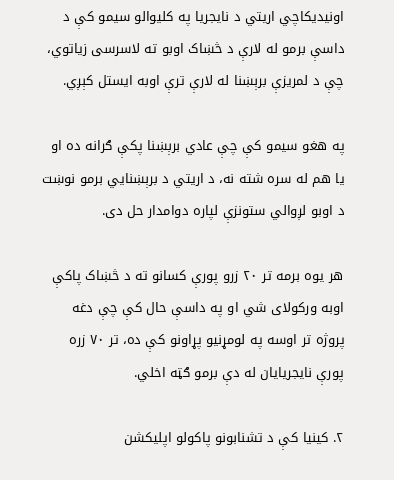اونیدیکاچي اریتي د نایجریا په کلیوالو سیمو کې د داسې برمو له لارې د څښاک اوبو ته لاسرسی زیاتوي، چې د لمریزې برېښنا له لارې ترې اوبه ایستل کېږي.

په هغو سیمو کې چې عادي برېښنا پکې ګرانه ده او یا هم له سره شته نه، د اریتي د برېښنايي برمو نوښت د اوبو لږوالي ستونزې لپاره دوامدار حل دی.

هر یوه برمه تر ۲۰ زرو پورې کسانو ته د څښاک پاکې اوبه ورکولای شي او په داسې حال کې چې دغه پروژه تر اوسه په لومړنیو پړاونو کې ده، تر ۷۰ زره پورې نایجریایان له دې برمو ګټه اخلي.

۲. کینیا کې د تشنابونو پاکولو اپلیکشن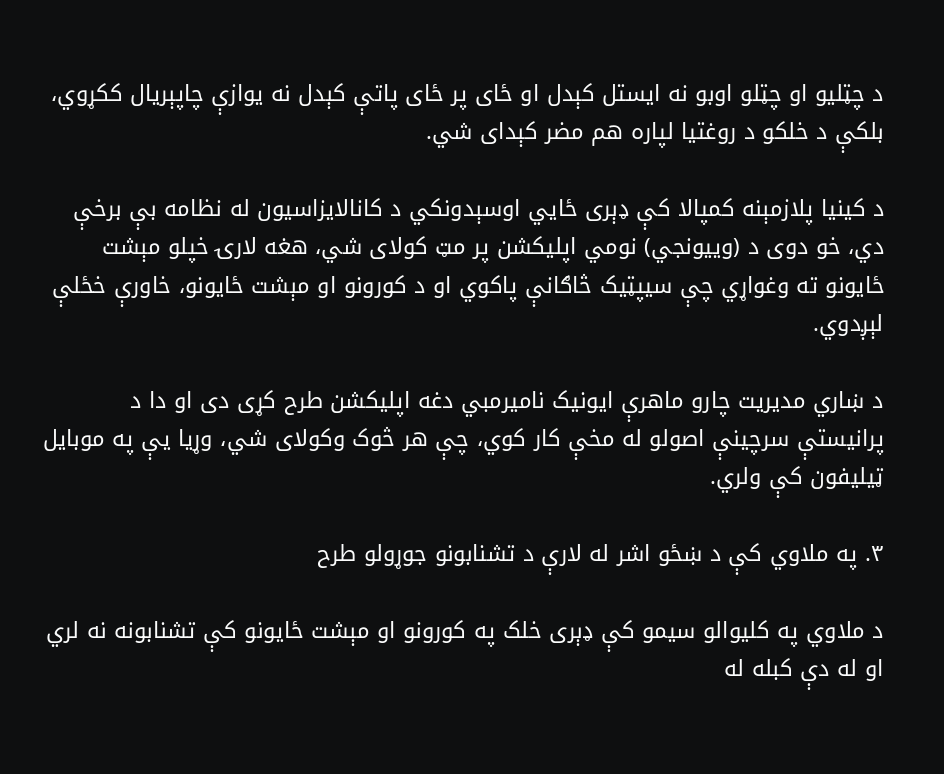د چټلیو او چټلو اوبو نه ایستل کېدل او ځای پر ځای پاتې کېدل نه یوازې چاپېریال ککړوي، بلکې د خلکو د روغتیا لپاره هم مضر کېدای شي.

د کینیا پلازمېنه کمپالا کې ډېری ځايي اوسېدونکي د کانالایزاسیون له نظامه بې برخې دي، خو دوی د (ويیونجي) نومي اپلیکشن پر مټ کولای شي، هغه لارۍ خپلو مېشت ځایونو ته وغواړي چې سیپټیک څاګانې پاکوي او د کورونو او مېشت ځایونو، خاورې خځلې لېږدوي.

د ښاري مدیریت چارو ماهرې ایونیک نامیرمبي دغه اپلیکشن طرح کړی دی او دا د پرانیستې سرچینې اصولو له مخې کار کوي، چې هر څوک وکولای شي، وړیا یې په موبایل ټیلیفون کې ولري.

۳. په ملاوي کې د ښځو اشر له لارې د تشنابونو جوړولو طرح

د ملاوي په کلیوالو سیمو کې ډېری خلک په کورونو او مېشت ځایونو کې تشنابونه نه لري او له دې کبله له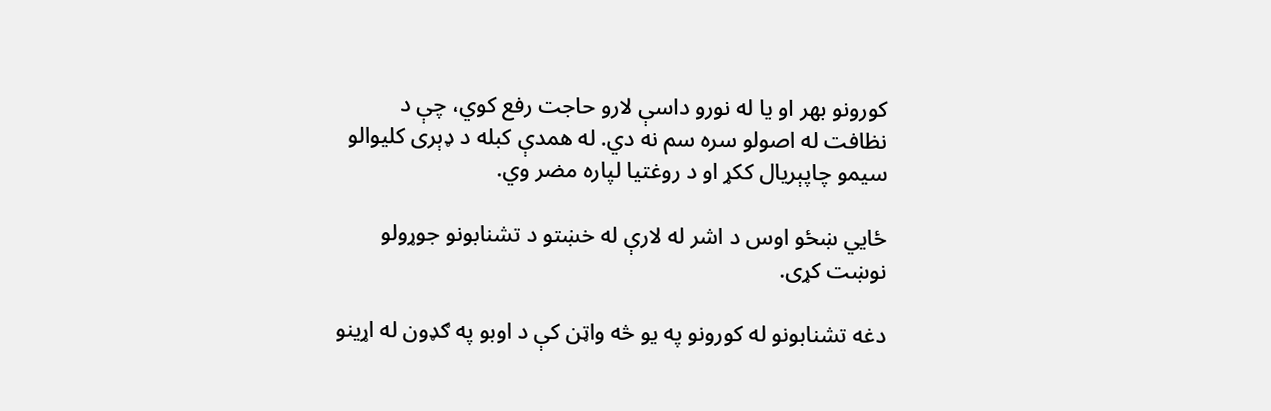کورونو بهر او یا له نورو داسې لارو حاجت رفع کوي، چې د نظافت له اصولو سره سم نه دي. له همدې کبله د ډېری کلیوالو سیمو چاپېریال ککړ او د روغتیا لپاره مضر وي.

ځايي ښځو اوس د اشر له لارې له خښتو د تشنابونو جوړولو نوښت کړی.

دغه تشنابونو له کورونو په یو څه واټن کې د اوبو په ګډون له اړینو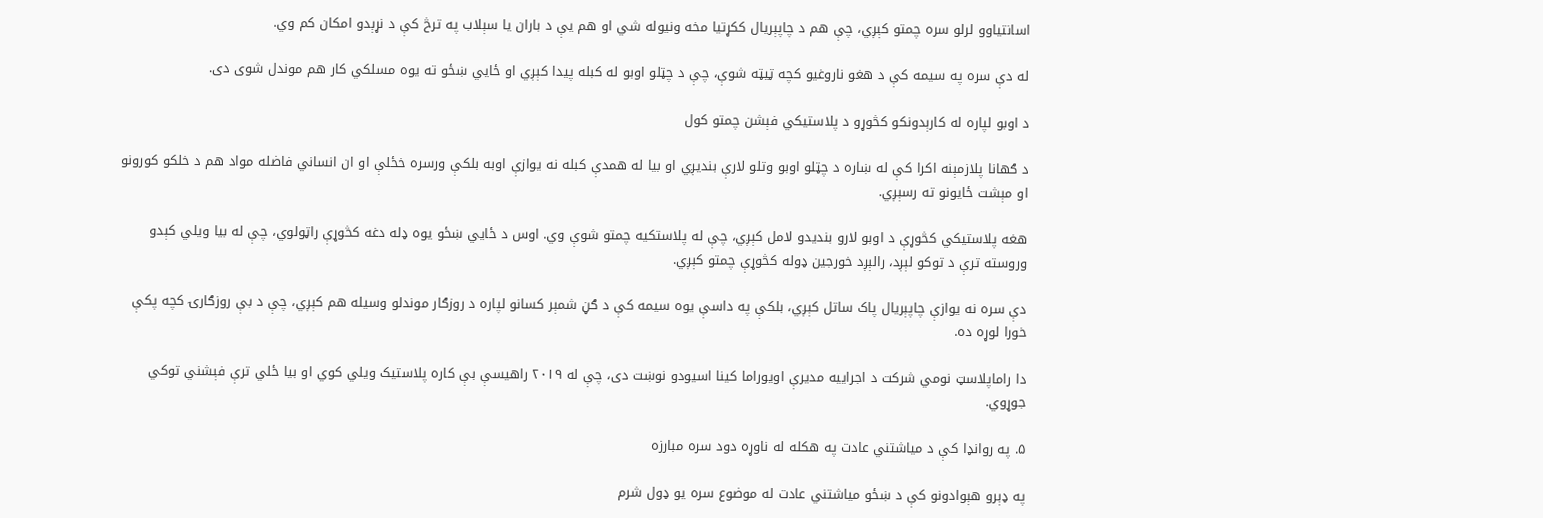اسانتیاوو لرلو سره چمتو کېږي، چې هم د چاپېریال ککړتیا مخه ونیوله شي او هم یې د باران یا سېلاب په ترڅ کې د نړېدو امکان کم وي.

له دې سره په سیمه کې د هغو ناروغیو کچه ټيټه شوې، چې د چټلو اوبو له کبله پیدا کېږي او ځايي ښځو ته یوه مسلکي کار هم موندل شوی دی.

د اوبو لپاره له کارېدونکو کڅوړو د پلاستيکي فېشن چمتو کول

د ګهانا پلازمېنه اکرا کې له ښاره د چټلو اوبو وتلو لارې بندیږي او بیا له همدې کبله نه یوازې اوبه بلکې ورسره خځلې او ان انساني فاضله مواد هم د خلکو کورونو او مېشت ځایونو ته رسېږي.

هغه پلاستیکي کڅوړې د اوبو لارو بندیدو لامل کېږي، چې له پلاستکیه چمتو شوې وي. اوس د ځايي ښځو یوه ډله دغه کڅوړې راټولوي، چې له بیا ویلي کېدو وروسته ترې د توکو لېږد، رالېږد خورجین ډوله کڅوړې چمتو کېږي.

دې سره نه یوازې چاپېریال پاک ساتل کېږي، بلکې په داسې یوه سیمه کې د ګڼ شمېر کسانو لپاره د روزګار موندلو وسیله هم کېږي، چې د بې روزګارۍ کچه پکې خورا لوړه ده.

دا راماپلاسټ نومي شرکت د اجراییه مدیرې اویوراما کینا اسیودو نوښت دی، چې له ۲۰۱۹ راهیسې بې کاره پلاستیک ویلي کوي او بیا ځلي ترې فېشني توکي جوړوي.

۵. په روانډا کې د میاشتني عادت په هکله له ناوړه دود سره مبارزه

په ډېرو هېوادونو کې د ښځو میاشتني عادت له موضوع سره یو ډول شرم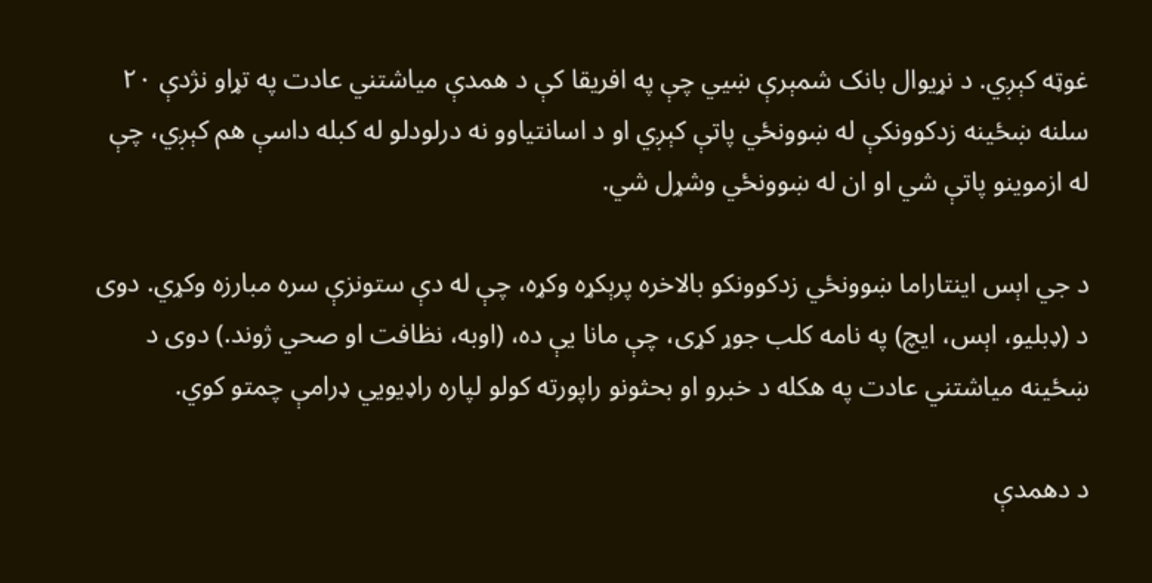غوټه کېږي. د نړیوال بانک شمېرې ښيي چې په افریقا کې د همدې میاشتني عادت په تړاو نژدې ۲۰ سلنه ښځینه زدکوونکې له ښوونځي پاتې کېږي او د اسانتیاوو نه درلودلو له کبله داسې هم کېږي، چې له ازموینو پاتې شي او ان له ښوونځي وشړل شي.

د جي اېس اینتاراما ښوونځي زدکوونکو بالاخره پرېکړه وکړه، چې له دې ستونزې سره مبارزه وکړي. دوی د (ډبلیو، اېس، ایچ) په نامه کلب جوړ کړی، چې مانا یې ده، (اوبه، نظافت او صحي ژوند.) دوی د ښځینه میاشتني عادت په هکله د خبرو او بحثونو راپورته کولو لپاره راډيويي ډرامې چمتو کوي.

د دهمدې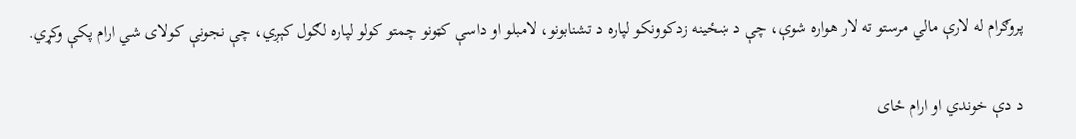پروګرام له لارې مالي مرستو ته لار هواره شوې، چې د ښځینه زدکوونکو لپاره د تشنابونو، لامبلو او داسې کټونو چمتو کولو لپاره لګول کېږي، چې نجونې کولای شي ارام پکې وکړي.

د دې خوندي او ارام ځای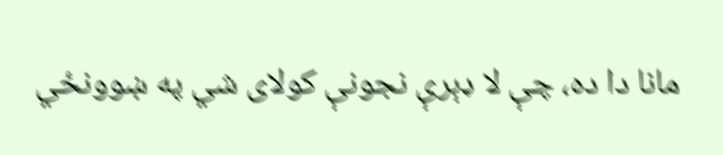مانا دا ده، چې لا ډېرې نجونې کولای شي په ښوونځي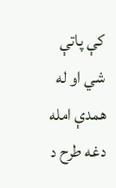کې پاتې شي او له همدې امله دغه طرح د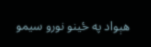هېواد په ځینو نورو سیمو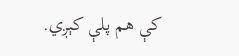کې هم پلې کېږي.